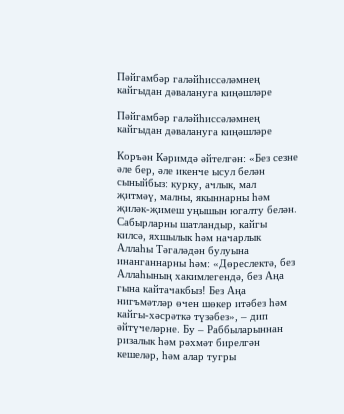Пәйгамбәр галәйһиссәләмнең кайгыдан дәвалануга киңәшләре

Пәйгамбәр галәйһиссәләмнең кайгыдан дәвалануга киңәшләре

Коръән Кәримдә әйтелгән: «Без сезне әле бер, әле икенче ысул белән сыныйбыз: курку, ачлык, мал җитмәү, малны, якыннарны һәм җиләк-җимеш уңышын югалту белән. Сабырларны шатландыр, кайгы килсә, яхшылык һәм начарлык Аллаһы Тәгаләдән булуына инанганнарны һәм: «Дөреслектә, без Аллаһының хакимлегендә, без Аңа гына кайтачакбыз! Без Аңа нигъмәтләр өчен шөкер итәбез һәм кайгы-хәсрәткә түзәбез», – дип әйтүчеләрне. Бу – Раббыларыннан ризалык һәм рәхмәт бирелгән кешеләр, һәм алар тугры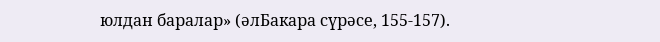юлдан баралар» (әлБакара сүрәсе, 155-157).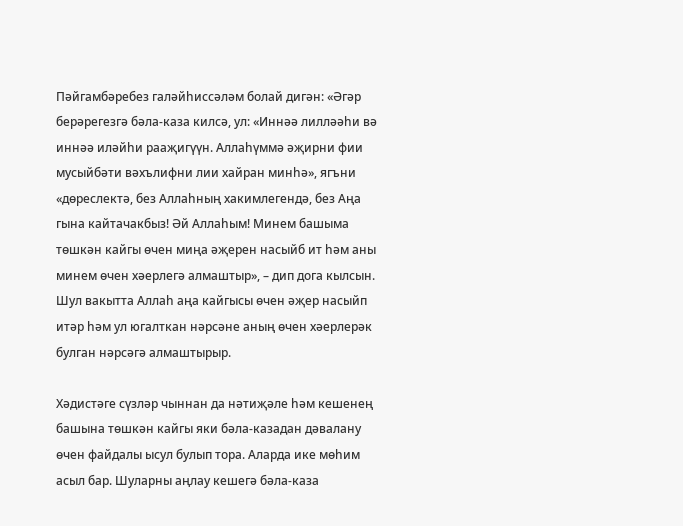Пәйгамбәребез галәйһиссәләм болай дигән: «Әгәр берәрегезгә бәла-каза килсә, ул: «Иннәә лилләәһи вә иннәә иләйһи рааҗигүүн. Аллаһүммә әҗирни фии мусыйбәти вәхълифни лии хайран минһә», ягъни «дөреслектә, без Аллаһның хакимлегендә, без Аңа гына кайтачакбыз! Әй Аллаһым! Минем башыма төшкән кайгы өчен миңа әҗерен насыйб ит һәм аны минем өчен хәерлегә алмаштыр», – дип дога кылсын. Шул вакытта Аллаһ аңа кайгысы өчен әҗер насыйп итәр һәм ул югалткан нәрсәне аның өчен хәерлерәк булган нәрсәгә алмаштырыр.

Хәдистәге сүзләр чыннан да нәтиҗәле һәм кешенең башына төшкән кайгы яки бәла-казадан дәвалану өчен файдалы ысул булып тора. Аларда ике мөһим асыл бар. Шуларны аңлау кешегә бәла-каза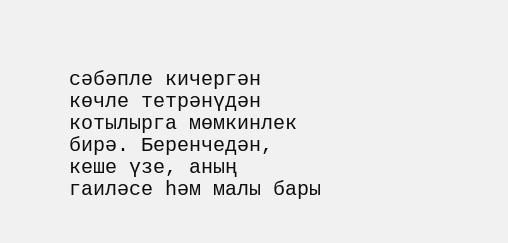сәбәпле кичергән көчле тетрәнүдән котылырга мөмкинлек бирә. Беренчедән, кеше үзе, аның гаиләсе һәм малы бары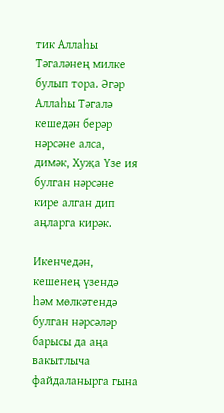тик Аллаһы Тәгаләнең милке булып тора. Әгәр Аллаһы Тәгалә кешедән берәр нәрсәне алса, димәк, Хуҗа Үзе ия булган нәрсәне кире алган дип аңларга кирәк.

Икенчедән, кешенең үзендә һәм мөлкәтендә булган нәрсәләр барысы да аңа вакытлыча файдаланырга гына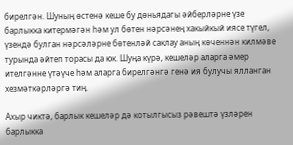бирелгән. Шуның өстенә кеше бу дөньядагы әйберләрне үзе барлыкка китермәгән һәм ул бөтен нәрсәнең хакыйкый иясе түгел, үзендә булган нәрсәләрне бөтенләй саклау аның көченнән килмәве турында әйтеп торасы да юк. Шуңа күрә, кешеләр аларга әмер ителгәнне үтәүче һәм аларга бирелгәнгә генә ия булучы ялланган хезмәткәрләргә тиң.

Ахыр чиктә, барлык кешеләр дә котылгысыз рәвештә үзләрен барлыкка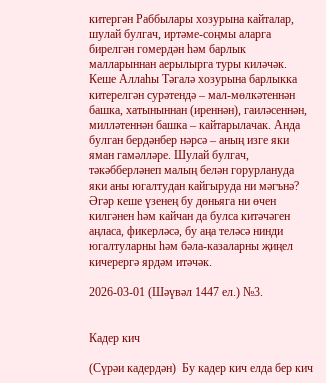китергән Раббылары хозурына кайталар, шулай булгач, иртәме-соңмы аларга бирелгән гомердән һәм барлык малларыннан аерылырга туры киләчәк. Кеше Аллаһы Тәгалә хозурына барлыкка китерелгән сурәтендә – мал-мөлкәтеннән башка, хатыныннан (иреннән), гаиләсеннән, милләтеннән башка – кайтарылачак. Анда булган бердәнбер нәрсә – аның изге яки яман гамәлләре. Шулай булгач, тәкәбберләнеп малың белән горурлануда яки аны югалтудан кайгыруда ни мәгънә? Әгәр кеше үзенең бу дөньяга ни өчен килгәнен һәм кайчан да булса китәчәген аңласа, фикерләсә, бу аңа теләсә нинди югалтуларны һәм бәла-казаларны җиңел кичерергә ярдәм итәчәк.

2026-03-01 (Шәүвәл 1447 ел.) №3.


Кадер кич

(Сүрәи кадердән)  Бу кадер кич елда бер кич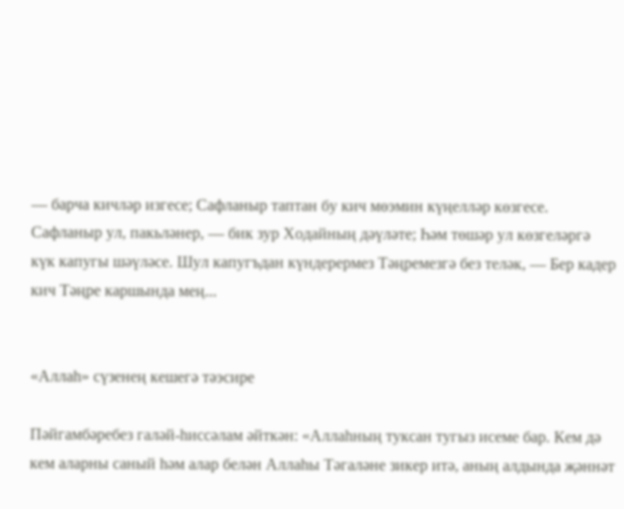— барча кичләр изгесе; Сафланыр таптан бу кич мөэмин күңелләр көзгесе. Сафланыр ул, пакьләнер, — бик зур Ходайның дәүләте; Һәм төшәр ул көзгеләргә күк капугы шәүләсе. Шул капугъдан күндерермез Тәңремезгә без теләк, — Бер кадер кич Тәңре каршында мең...


«Аллаһ» сүзенең кешегә тәэсире

Пәйгамбәребез галәй-һиссәлам әйткән: «Аллаһның туксан тугыз исеме бар. Кем дә кем аларны саный һәм алар белән Аллаһы Тәгаләне зикер итә, аның алдында җәннәт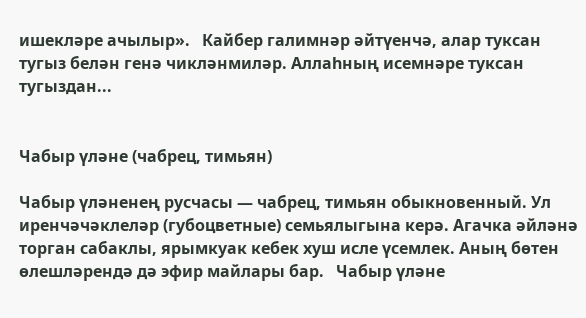ишекләре ачылыр».   Кайбер галимнәр әйтүенчә, алар туксан тугыз белән генә чикләнмиләр. Аллаһның исемнәре туксан тугыздан...


Чабыр үләне (чабрец, тимьян)

Чабыр үләненең русчасы — чабрец, тимьян обыкновенный. Ул иренчәчәклеләр (губоцветные) семьялыгына керә. Агачка әйләнә торган сабаклы, ярымкуак кебек хуш исле үсемлек. Аның бөтен өлешләрендә дә эфир майлары бар.   Чабыр үләне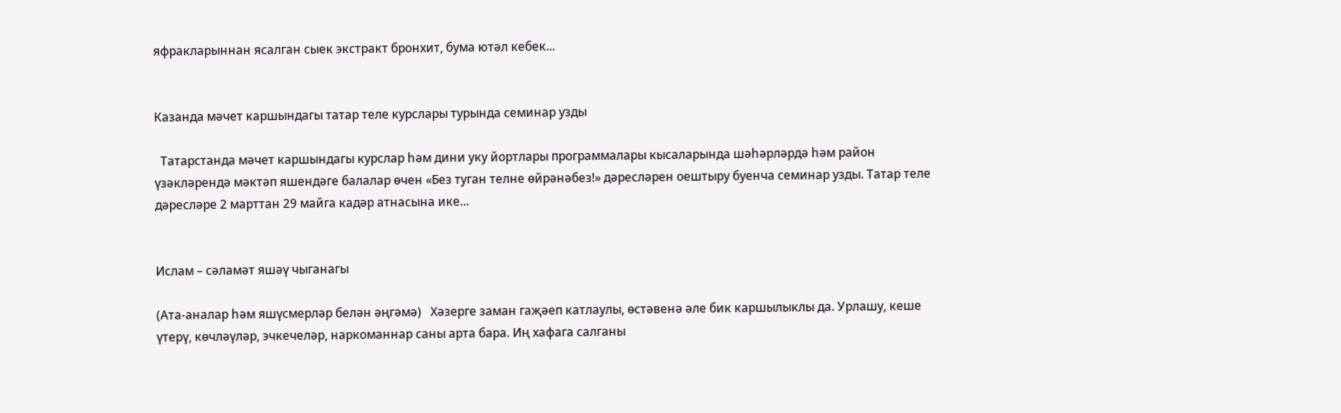яфракларыннан ясалган сыек экстракт бронхит, бума ютәл кебек...


Казанда мәчет каршындагы татар теле курслары турында семинар узды

  Татарстанда мәчет каршындагы курслар һәм дини уку йортлары программалары кысаларында шәһәрләрдә һәм район үзәкләрендә мәктәп яшендәге балалар өчен «Без туган телне өйрәнәбез!» дәресләрен оештыру буенча семинар узды. Татар теле дәресләре 2 марттан 29 майга кадәр атнасына ике...


Ислам – сәламәт яшәү чыганагы

(Ата-аналар һәм яшүсмерләр белән әңгәмә)   Хәзерге заман гаҗәеп катлаулы, өстәвенә әле бик каршылыклы да. Урлашу, кеше үтерү, көчләүләр, эчкечеләр, наркоманнар саны арта бара. Иң хафага салганы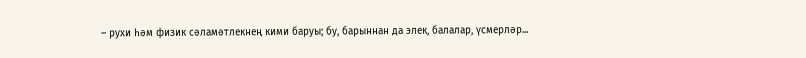– рухи һәм физик сәламәтлекнең кими баруы; бу, барыннан да элек, балалар, үсмерләр...